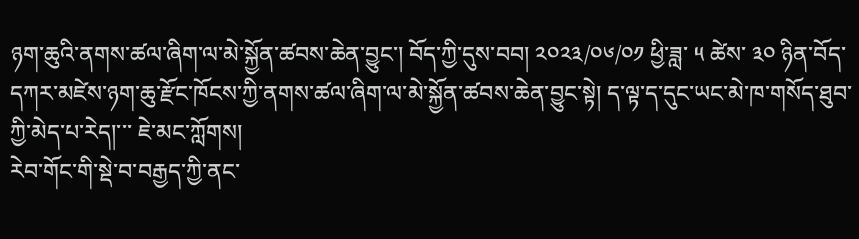ཉག་ཆུའི་ནགས་ཚལ་ཞིག་ལ་མེ་སྐྱོན་ཚབས་ཆེན་བྱུང་། བོད་ཀྱི་དུས་བབ། ༢༠༢༣/༠༦/༠༡ ཕྱི་ཟླ་ ༥ ཚེས་ ༣༠ ཉིན་བོད་དཀར་མཛེས་ཉག་ཆུ་རྫོང་ཁོངས་ཀྱི་ནགས་ཚལ་ཞིག་ལ་མེ་སྐྱོན་ཚབས་ཆེན་བྱུང་སྟེ། ད་ལྟ་ད་དུང་ཡང་མེ་ཁ་གསོད་ཐུབ་ཀྱི་མེད་པ་རེད།་་་ ཇེ་མང་ཀློགས།
རེབ་གོང་གི་སྡེ་བ་བརྒྱད་ཀྱི་ནང་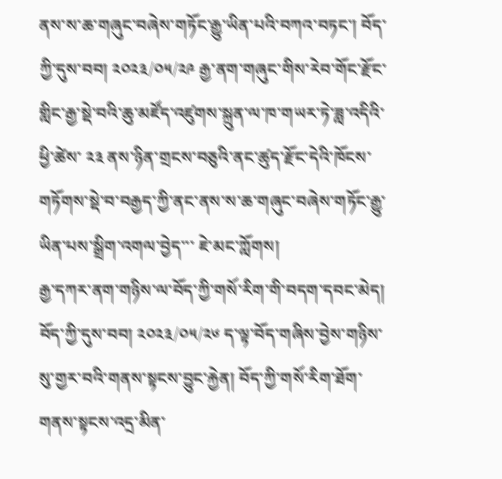ནས་ས་ཆ་གཞུང་བཞེས་གཏོང་རྒྱུ་ཡིན་པའི་བཀའ་བཏང་། བོད་ཀྱི་དུས་བབ། ༢༠༢༣/༠༥/༢༩ རྒྱ་ནག་གཞུང་གིས་རེབ་གོང་རྫོང་གླིང་རྒྱ་སྡེ་བའི་ཆུ་མཛོད་འཛུགས་སྐྲུན་ལ་ཁ་གཡར་ཏེ་ཟླ་འདིའི་ཕྱི་ཚེས་ ༢༣ ནས་ཉིན་གྲངས་བཅུའི་ནང་ཚུད་རྫོང་དེའི་ཁོངས་གཏོགས་སྡེ་བ་བརྒྱད་ཀྱི་ནང་ནས་ས་ཆ་གཞུང་བཞེས་གཏོང་རྒྱུ་ཡིན་པས་སྒྲིག་འགལ་བྱེད་་་ ཇེ་མང་ཀློགས།
རྒྱ་དཀར་ནག་གཉིས་ལ་བོད་ཀྱི་གསོ་རིག་གི་བདག་དབང་མེད། བོད་ཀྱི་དུས་བབ། ༢༠༢༣/༠༥/༢༦ ད་ལྟ་བོད་གཞིས་བྱེས་གཉིས་སུ་གྱར་བའི་གནས་སྟངས་བྱུང་རྐྱེན། བོད་ཀྱི་གསོ་རིག་ཐོག་གནས་སྟངས་འདྲ་མིན་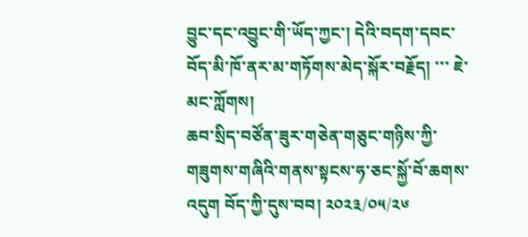བྱུང་དང་འབྱུང་གི་ཡོད་ཀྱང་། དེའི་བདག་དབང་བོད་མི་ཁོ་ནར་མ་གཏོགས་མེད་སྐོར་བརྗོད། ་་་ ཇེ་མང་ཀློགས།
ཆབ་སྲིད་བཙོན་ཟུར་གཅེན་གཅུང་གཉིས་ཀྱི་གཟུགས་གཞིའི་གནས་སྟངས་ཧ་ཅང་སྐྱོ་བོ་ཆགས་འདུག བོད་ཀྱི་དུས་བབ། ༢༠༢༣/༠༥/༢༦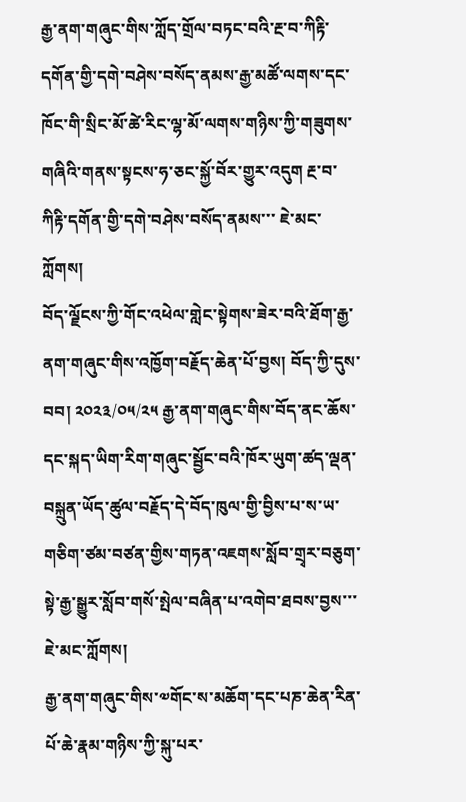རྒྱ་ནག་གཞུང་གིས་ཀློད་གྲོལ་བཏང་བའི་རྔ་བ་ཀིརྟི་དགོན་གྱི་དགེ་བཤེས་བསོད་ནམས་རྒྱ་མཚོ་ལགས་དང་ཁོང་གི་སྲིང་མོ་ཚེ་རིང་ལྷ་མོ་ལགས་གཉིས་ཀྱི་གཟུགས་གཞིའི་གནས་སྟངས་ཧ་ཅང་སྐྱོ་བོར་གྱུར་འདུག རྔ་བ་ཀིརྟི་དགོན་གྱི་དགེ་བཤེས་བསོད་ནམས་་་ ཇེ་མང་ཀློགས།
བོད་ལྗོངས་ཀྱི་གོང་འཕེལ་གླེང་སྟེགས་ཟེར་བའི་ཐོག་རྒྱ་ནག་གཞུང་གིས་འཁྱོག་བརྗོད་ཆེན་པོ་བྱས། བོད་ཀྱི་དུས་བབ། ༢༠༢༣/༠༥/༢༥ རྒྱ་ནག་གཞུང་གིས་བོད་ནང་ཆོས་དང་སྐད་ཡིག་རིག་གཞུང་སྦྱོང་བའི་ཁོར་ཡུག་ཚད་ལྡན་བསྐྲུན་ཡོད་ཚུལ་བརྗོད་དེ་བོད་ཁུལ་གྱི་བྱིས་པ་ས་ཡ་གཅིག་ཙམ་བཙན་གྱིས་གཏན་འཇགས་སློབ་གྲྭར་བཅུག་སྟེ་རྒྱ་སྒྱུར་སློབ་གསོ་སྤེལ་བཞིན་པ་འགེབ་ཐབས་བྱས་་་ ཇེ་མང་ཀློགས།
རྒྱ་ནག་གཞུང་གིས་༧གོང་ས་མཆོག་དང་པཎ་ཆེན་རིན་པོ་ཆེ་རྣམ་གཉིས་ཀྱི་སྐུ་པར་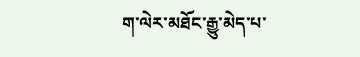ག་ལེར་མཐོང་རྒྱུ་མེད་པ་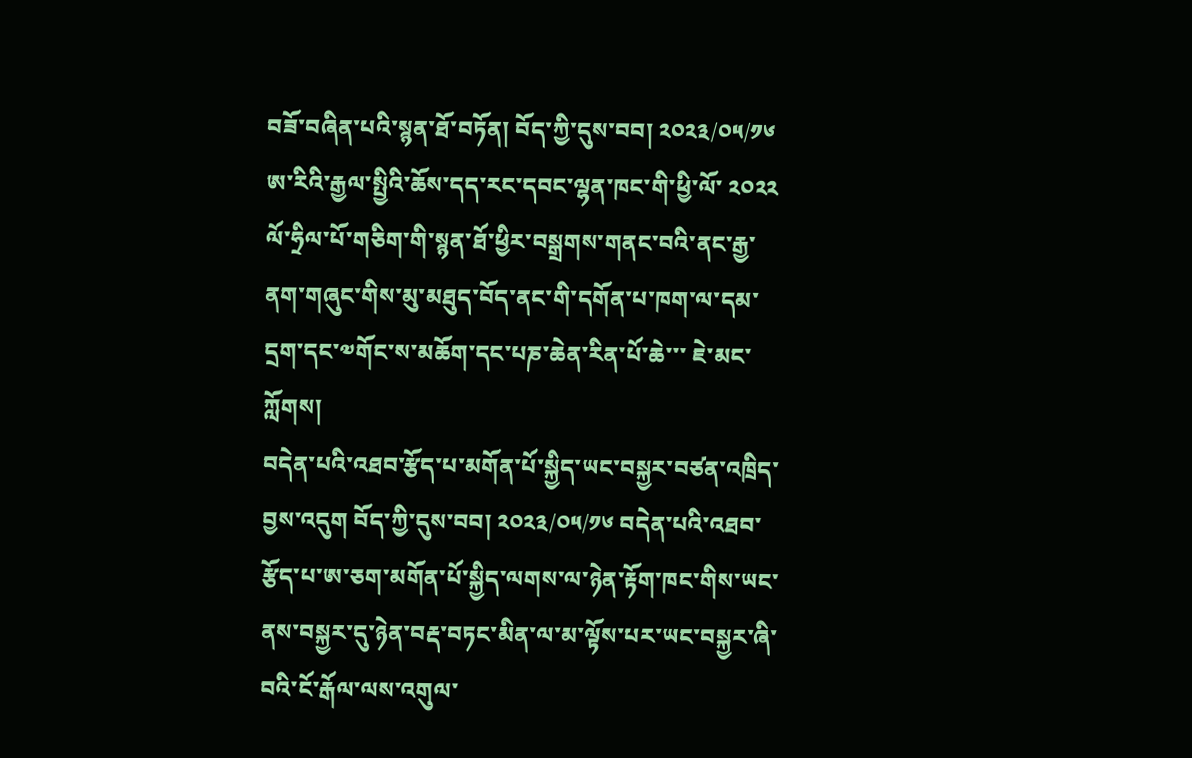བཟོ་བཞིན་པའི་སྙན་ཐོ་བཏོན། བོད་ཀྱི་དུས་བབ། ༢༠༢༣/༠༥/༡༦ ཨ་རིའི་རྒྱལ་སྤྱིའི་ཆོས་དད་རང་དབང་ལྷན་ཁང་གི་ཕྱི་ལོ་ ༢༠༢༢ ལོ་ཧྲིལ་པོ་གཅིག་གི་སྙན་ཐོ་ཕྱིར་བསྒྲགས་གནང་བའི་ནང་རྒྱ་ནག་གཞུང་གིས་མུ་མཐུད་བོད་ནང་གི་དགོན་པ་ཁག་ལ་དམ་དྲག་དང་༧གོང་ས་མཆོག་དང་པཎ་ཆེན་རིན་པོ་ཆེ་་་ ཇེ་མང་ཀློགས།
བདེན་པའི་འཐབ་རྩོད་པ་མགོན་པོ་སྐྱིད་ཡང་བསྐྱར་བཙན་འཁྲིད་བྱས་འདུག བོད་ཀྱི་དུས་བབ། ༢༠༢༣/༠༥/༡༦ བདེན་པའི་འཐབ་རྩོད་པ་ཨ་ཅག་མགོན་པོ་སྐྱིད་ལགས་ལ་ཉེན་རྟོག་ཁང་གིས་ཡང་ནས་བསྐྱར་དུ་ཉེན་བརྡ་བཏང་མིན་ལ་མ་ལྟོས་པར་ཡང་བསྐྱར་ཞི་བའི་ངོ་རྒོལ་ལས་འགུལ་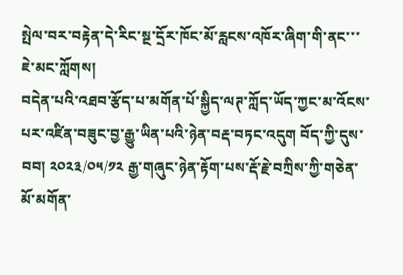སྤེལ་བར་བརྟེན་དེ་རིང་སྔ་དྲོར་ཁོང་མོ་རླངས་འཁོར་ཞིག་གི་ནང་་་ ཇེ་མང་ཀློགས།
བདེན་པའི་འཐབ་རྩོད་པ་མགོན་པོ་སྐྱིད་ལཊ་ཀློད་ཡོད་ཀྱང་མ་འོངས་པར་འཛིན་བཟུང་བྱ་རྒྱུ་ཡིན་པའི་ཉེན་བརྡ་བཏང་འདུག བོད་ཀྱི་དུས་བབ། ༢༠༢༣/༠༥/༡༢ རྒྱ་གཞུང་ཉེན་རྟོག་པས་རྡོ་རྗེ་བཀྲིས་ཀྱི་གཅེན་མོ་མགོན་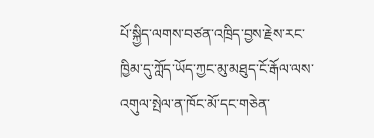པོ་སྐྱིད་ལགས་བཙན་འཁྲིད་བྱས་རྗེས་རང་ཁྱིམ་དུ་ཀློད་ཡོད་ཀྱང་མུ་མཐུད་ངོ་རྒོལ་ལས་འགུལ་སྤེལ་ན་ཁོང་མོ་དང་གཅེན་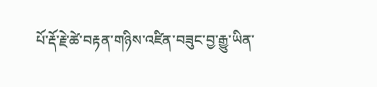པོ་རྡོ་རྗེ་ཚེ་བརྟན་གཉིས་འཛིན་བཟུང་བྱ་རྒྱུ་ཡིན་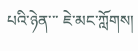པའི་ཉེན་་་ ཇེ་མང་ཀློགས།